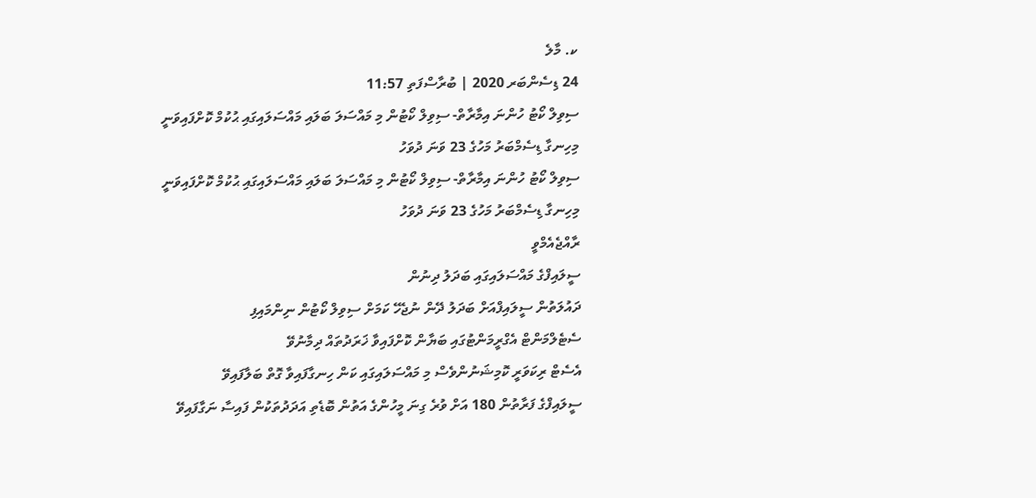ކ. މާލެ
24 ޑިސެންބަރ 2020 | ބުރާސްފަތި 11:57
ސިވިލް ކޯޓު ހުންނަ އިމާރާތް- ސިވިލް ކޯޓުން މި މައްސަލަ ބަލައި މައްސަލައިގައި ޙުކުމް ކޮށްފައިވަނީ މިހިނގާ ޑިސެމްބަރު މަހުގެ 23 ވަނަ ދުވަހު
ސިވިލް ކޯޓު ހުންނަ އިމާރާތް- ސިވިލް ކޯޓުން މި މައްސަލަ ބަލައި މައްސަލައިގައި ޙުކުމް ކޮށްފައިވަނީ މިހިނގާ ޑިސެމްބަރު މަހުގެ 23 ވަނަ ދުވަހު
ރާއްޖެއެމްވީ
ސީލައިފްގެ މައްސަލައިގައި ބަދަލު ދިނުން
ދައުލަތުން ސީލައިފްއަށް ބަދަލު ދޭން ނުޖެހޭ ކަމަށް ސިވިލް ކޯޓުން ނިންމައިފި
ސެޓެލްމަންޓް އެގްރީމަންޓުގައި ބަޔާން ކޮށްފައިވާ ޚަރަދުތައް ދިމާނުވޭ
އެސެޓް ރިކަވަރީ ކޮމިޝަނުންވެސް މި މައްސަލައިގައި ކަން ހިނގާފައިވާ ގޮތް ބަލާފައިވޭ
ސީލައިފްގެ ފަރާތުން 180 އަށް ވުރެ ގިނަ މީހުންގެ އަތުން ބޮޑެތި އަދަދުތަކުން ފައިސާ ނަގާފައިވޭ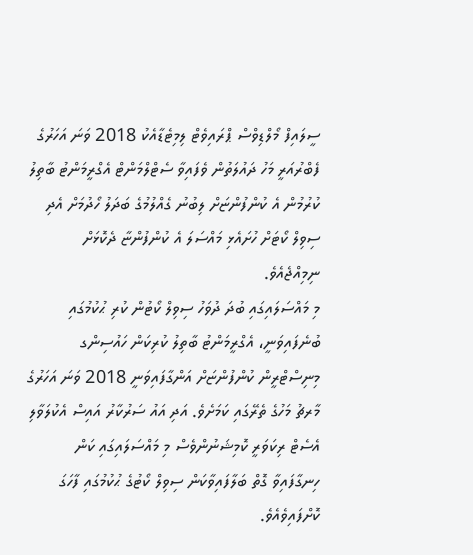ސީލައިފް މޯލްޑިވްސް ޕްރައިވެޓް ލިމިޓެޑާއެކު 2018 ވަނަ އަހަރުގެ ފެބްރުއަރީ މަހު ދައުލަތުން ވެފައިވާ ސެޓްލްމަންޓް އެގްރީމަންޓު ބާތިލު ކުރުމުން އެ ކުންފުންޏަށް ލިބުނު ގެއްލުމުގެ ބަދަލު ހޯދުމަށް އެދި ސިވިލް ކޯޓަށް ހުށައެޅި މައްސަލަ އެ ކުންފުންޏާ ދެކޮޅަށް ނިމިއްޖެއެވެ.
މި މައްސަލައިގައި ބުދަ ދުވަހު ސިވިލް ކޯޓުން ކުރި ޙުކުމުގައި ބުނެފައިވަނީ، އެގްރީމަންޓު ބާތިލު ކުރިކަން ހައުސިންގ މިނިސްޓްރީން ކުންފުންޏަށް އަންގާފައިވަނީ 2018 ވަނަ އަހަރުގެ މާރޗު މަހުގެ ތެރޭގައި ކަމަށެވެ. އަދި އައު ސަރުކާރު އައިސް އެކުލަވާލި އެސެޓް ރިކަވަރީ ކޮމިޝަނުންވެސް މި މައްސަލައިގައި ކަން ހިނގާފައިވާ ގޮތް ބަލާފައިވާކަން ސިވިލް ކޯޓުގެ ޙުކުމުގައި ފާހަގަ ކޮށްފައިވެއެވެ.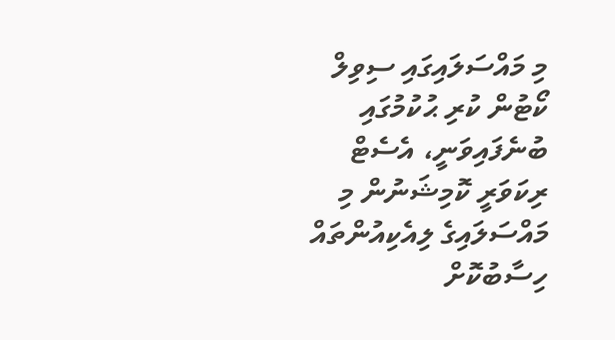މި މައްސަލައިގައި ސިވިލް ކޯޓުން ކުރި ޙުކުމުގައި ބުނެފައިވަނީ، އެސެޓް ރިކަވަރީ ކޮމިޝަނުން މި މައްސަލައިގެ ލިއެކިއުންތައް ހިސާބުކޮށް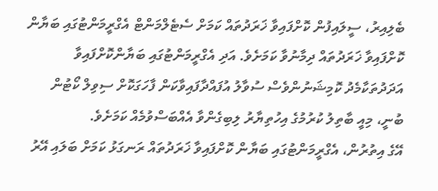ބެލިއިރު، ސީލައިފުން ކޮށްފައިވާ ޚަރަދުތައް ކަމަށް ސެޓެލްމަންޓް އެގްރީމަންޓުގައި ބަޔާން ކޮށްފައިވާ ޚަރަދުތައް ދިމާނުވާ ކަމަށެވެ. އަދި އެގްރީމަންޓުގައި ބަޔާންކޮށްފައިވާ އަދަދުތަކާމެދު ކޮމިޝަނުންވެސް ސުވާލު އުފައްދާފައިވާކަން ފާހަގަކޮށް ސިވިލް ކޯޓުން ބުނީ، މިއީ ބާތިލު ކުރުމުގެ އިހުތިޔާރު ލިބިގެންވާ އެއްބަސްވުމެއް ކަމަށެވެ.
އޭގެ އިތުރުން، އެގްރީމަންޓުގައި ބަޔާން ކޮށްފައިވާ ޚަރަދުތައް ރަނގަޅު ކަމަށް ބަލައި އޭރު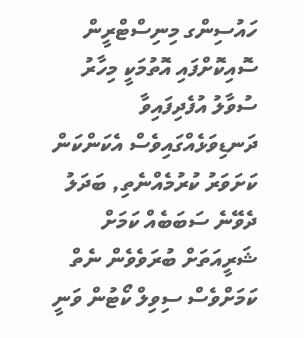ހައުސިންގ މިނިސްޓްރީން ސޮއިކޮށްފައި އޮތުމަކީ މިހާރު ސުވާލު އުފެދިފައިވާ ދަނޑިވަޅެއްގައިވެސް އެކަންކަން ކަށަވަރު ކުރުމެއްނެތި, ބަދަލު ދެވޭނެ ސަބަބެއް ކަމަށް ޝަރީއަތަށް ބުރަވެވެން ނެތް ކަމަށްވެސް ސިވިލް ކޯޓުން ވަނީ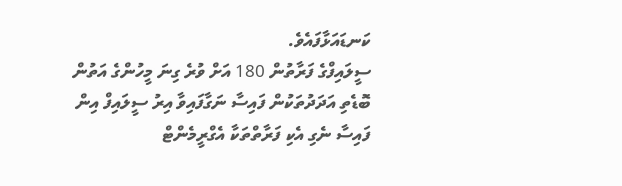ކަނޑައަޅާފައެވެ.
ސީލައިފްގެ ފަރާތުން 180 އަށް ވުރެ ގިނަ މީހުންގެ އަތުން ބޮޑެތި އަދަދުތަކުން ފައިސާ ނަގާފައިވާ އިރު ސީލައިފް އިން ފައިސާ ނެގި އެކި ފަރާތްތަކާ އެގްރީމެންޓް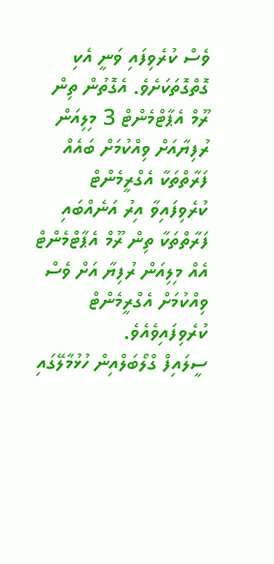ވެސް ކުރެވިފައި ވަނީ އެކި ގޮތްގޮތަކަށެވެ. އެގޮތުން ތިން ރޫމް އެޕާޓްމެންޓް 3 މިލިއަން ރުފިޔާއަށް ވިއްކުމަށް ބައެއް ފަރާތްތަކާ އެގްރީމެންޓް ކުރެވިފައިވާ އިރު އަނެއްބައި ފަރާތްތަކާ ތިން ރޫމް އެޕާޓްމެންޓް އެއް މިލިއަން ރުފިޔާ އަށް ވެސް ވިއްކުމަށް އެގްރީމެންޓް ކުރެވިފައިވެއެވެ.
ސީލައިފް ގްލޯބަލްއިން ހުޅުމާލޭގައި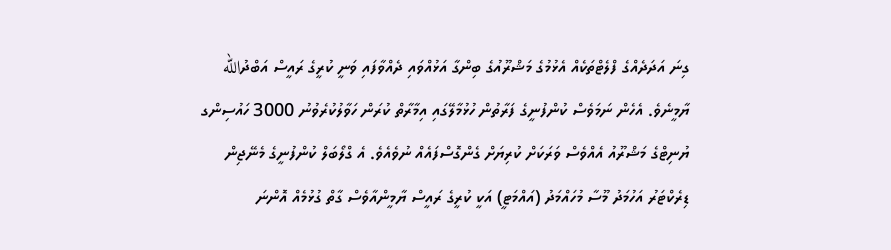ގިނަ އަދަދެއްގެ ފްލެޓްތަކެއް އެޅުމުގެ މަޝްރޫއުގެ ބިންގާ އަޅުއްވައި ދެއްވާފައި ވަނީ ކުރީގެ ރައީސް އަބްދުالله ޔާމީނެވެ. އެހެން ނަމަވެސް ކުންފުނީގެ ފަރާތުން ހުޅުމާލޭގައި އިމާރާތް ކުރަން ހަވާލުކުރެވުނު 3000 ހައުސިންގ ޔުނިޓްގެ މަޝްރޫއު އެއްވެސް ވަރަކަށް ކުރިޔަށް ގެންގޮސްފައެއް ނުވެއެވެ. އެ ގްލޯބަލް ކުންފުނީގެ މެނޭޖިން ޑިރެކްޓަރު އަހުމަދު މޫސާ މުހައްމަދު (އައްމަޓީ) އަކީ ކުރީގެ ރައީސް ޔާމީންއާވެސް ގާތް ގުޅުމެއް އޮންނަ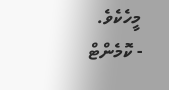މީހެކެވެ.
- ކޮމެންޓް